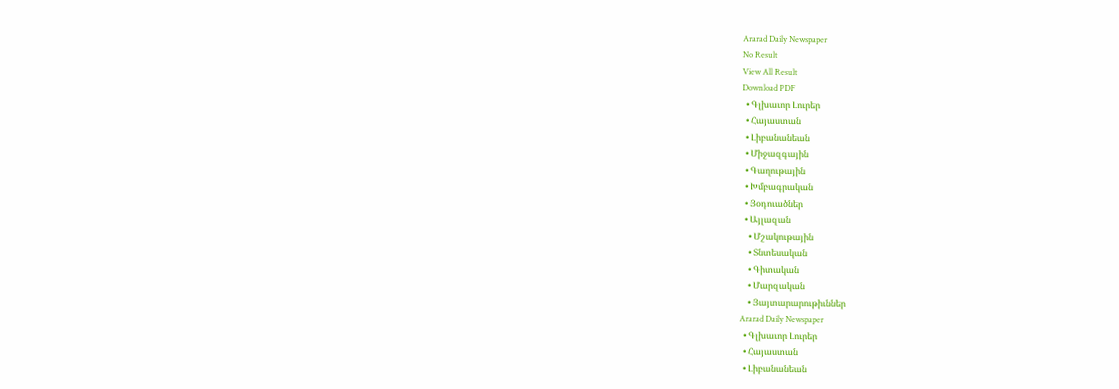Ararad Daily Newspaper
No Result
View All Result
Download PDF
  • Գլխաւոր Լուրեր
  • Հայաստան
  • Լիբանանեան
  • Միջազգային
  • Գաղութային
  • Խմբագրական
  • Յօդուածներ
  • Այլազան
    • Մշակութային
    • Տնտեսական
    • Գիտական
    • Մարզական
    • Յայտարարութիւններ
Ararad Daily Newspaper
  • Գլխաւոր Լուրեր
  • Հայաստան
  • Լիբանանեան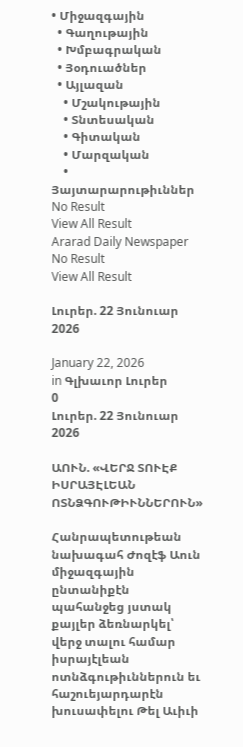• Միջազգային
  • Գաղութային
  • Խմբագրական
  • Յօդուածներ
  • Այլազան
    • Մշակութային
    • Տնտեսական
    • Գիտական
    • Մարզական
    • Յայտարարութիւններ
No Result
View All Result
Ararad Daily Newspaper
No Result
View All Result

Լուրեր. 22 Յունուար 2026

January 22, 2026
in Գլխաւոր Լուրեր
0
Լուրեր. 22 Յունուար 2026

ԱՈՒՆ. «ՎԵՐՋ ՏՈՒԷՔ ԻՍՐԱՅԷԼԵԱՆ ՈՏՆՁԳՈՒԹԻՒՆՆԵՐՈՒՆ»

Հանրապետութեան նախագահ Ժոզէֆ Աուն միջազգային ընտանիքէն պահանջեց յստակ քայլեր ձեռնարկել՝ վերջ տալու համար իսրայէլեան ոտնձգութիւններուն եւ հաշուեյարդարէն խուսափելու Թել Աւիւի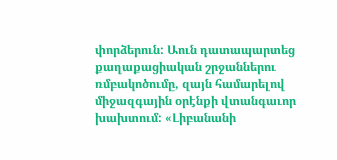փորձերուն: Աուն դատապարտեց քաղաքացիական շրջաններու ռմբակոծումը, զայն համարելով միջազգային օրէնքի վտանգաւոր խախտում: «Լիբանանի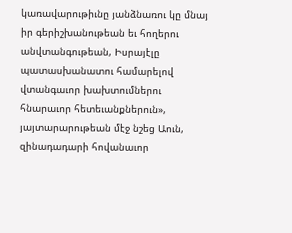կառավարութիւնը յանձնառու կը մնայ իր գերիշխանութեան եւ հողերու անվտանգութեան, Իսրայէլը պատասխանատու համարելով վտանգաւոր խախտումներու հնարաւոր հետեւանքներուն», յայտարարութեան մէջ նշեց Աուն, զինադադարի հովանաւոր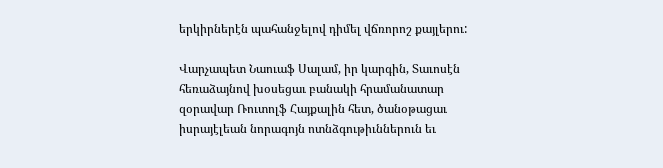երկիրներէն պահանջելով դիմել վճռորոշ քայլերու:

Վարչապետ Նաուաֆ Սալամ, իր կարգին, Տաւոսէն հեռաձայնով խօսեցաւ բանակի հրամանատար զօրավար Ռուտոլֆ Հայքալին հետ, ծանօթացաւ իսրայէլեան նորագոյն ոտնձգութիւններուն եւ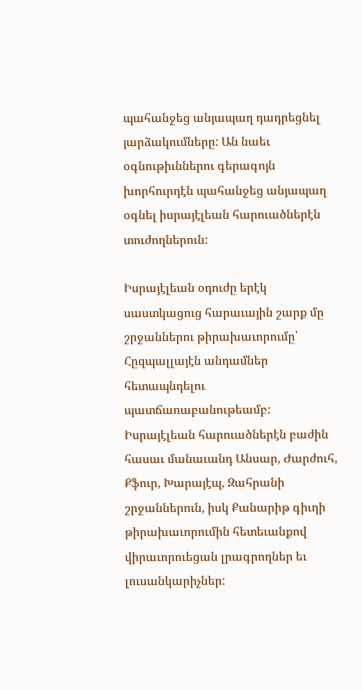պահանջեց անյապաղ դադրեցնել յարձակումները: Ան նաեւ օգնութիւններու գերագոյն խորհուրդէն պահանջեց անյապաղ օգնել իսրայէլեան հարուածներէն տուժողներուն:

Իսրայէլեան օդուժը երէկ սաստկացուց հարաւային շարք մը շրջաններու թիրախաւորումը՝ Հըզպալլայէն անդամներ հետապնդելու պատճառաբանութեամբ: Իսրայէլեան հարուածներէն բաժին հասաւ մանաւանդ Անսար, Ժարժուհ, Քֆուր, Խարայէպ, Զահրանի շրջաններուն, իսկ Քանարիթ գիւղի թիրախաւորումին հետեւանքով վիրաւորուեցան լրագրողներ եւ լուսանկարիչներ: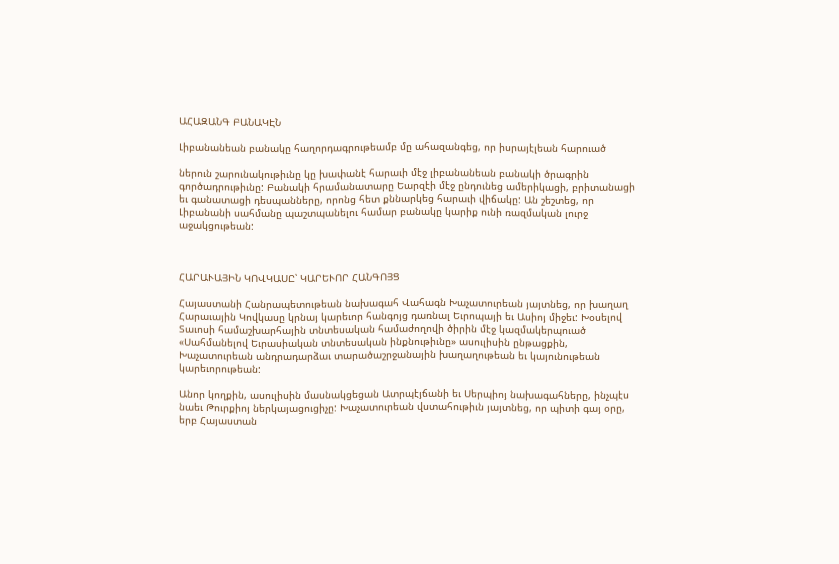ԱՀԱԶԱՆԳ ԲԱՆԱԿԷՆ

Լիբանանեան բանակը հաղորդագրութեամբ մը ահազանգեց, որ իսրայէլեան հարուած

ներուն շարունակութիւնը կը խափանէ հարաւի մէջ լիբանանեան բանակի ծրագրին գործադրութիւնը: Բանակի հրամանատարը Եարզէի մէջ ընդունեց ամերիկացի, բրիտանացի եւ գանատացի դեսպանները, որոնց հետ քննարկեց հարաւի վիճակը: Ան շեշտեց, որ Լիբանանի սահմանը պաշտպանելու համար բանակը կարիք ունի ռազմական լուրջ աջակցութեան:



ՀԱՐԱՒԱՅԻՆ ԿՈՎԿԱՍԸ՝ ԿԱՐԵՒՈՐ ՀԱՆԳՈՅՑ

Հայաստանի Հանրապետութեան նախագահ Վահագն Խաչատուրեան յայտնեց, որ խաղաղ Հարաւային Կովկասը կրնայ կարեւոր հանգոյց դառնալ Եւրոպայի եւ Ասիոյ միջեւ: Խօսելով Տաւոսի համաշխարհային տնտեսական համաժողովի ծիրին մէջ կազմակերպուած «Սահմանելով Եւրասիական տնտեսական ինքնութիւնը» ասուլիսին ընթացքին, Խաչատուրեան անդրադարձաւ տարածաշրջանային խաղաղութեան եւ կայունութեան կարեւորութեան:

Անոր կողքին, ասուլիսին մասնակցեցան Ատրպէյճանի եւ Սերպիոյ նախագահները, ինչպէս նաեւ Թուրքիոյ ներկայացուցիչը: Խաչատուրեան վստահութիւն յայտնեց, որ պիտի գայ օրը, երբ Հայաստան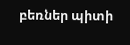բեռներ պիտի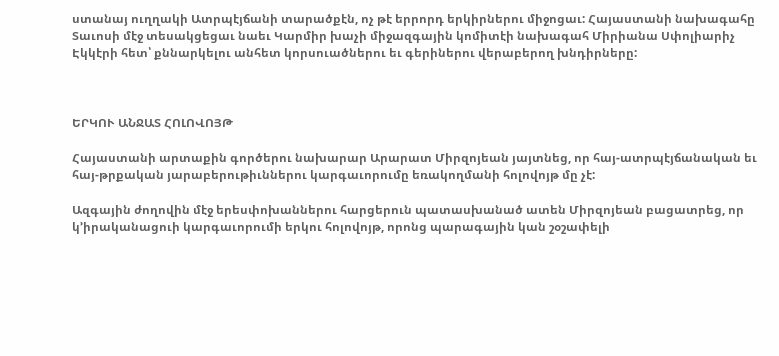ստանայ ուղղակի Ատրպէյճանի տարածքէն, ոչ թէ երրորդ երկիրներու միջոցաւ: Հայաստանի նախագահը Տաւոսի մէջ տեսակցեցաւ նաեւ Կարմիր խաչի միջազգային կոմիտէի նախագահ Միրիանա Սփոլիարիչ Էկկէրի հետ՝ քննարկելու անհետ կորսուածներու եւ գերիներու վերաբերող խնդիրները:



ԵՐԿՈՒ ԱՆՋԱՏ ՀՈԼՈՎՈՅԹ

Հայաստանի արտաքին գործերու նախարար Արարատ Միրզոյեան յայտնեց, որ հայ-ատրպէյճանական եւ հայ-թրքական յարաբերութիւններու կարգաւորումը եռակողմանի հոլովոյթ մը չէ:

Ազգային ժողովին մէջ երեսփոխաններու հարցերուն պատասխանած ատեն Միրզոյեան բացատրեց, որ կ’իրականացուի կարգաւորումի երկու հոլովոյթ, որոնց պարագային կան շօշափելի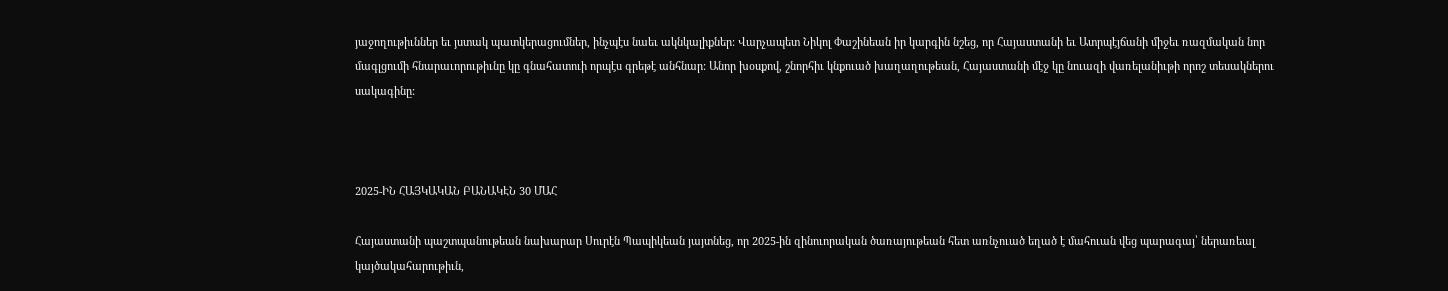յաջողութիւններ եւ յստակ պատկերացումներ, ինչպէս նաեւ ակնկալիքներ: Վարչապետ Նիկոլ Փաշինեան իր կարգին նշեց, որ Հայաստանի եւ Ատրպէյճանի միջեւ ռազմական նոր մագլցումի հնարաւորութիւնը կը գնահատուի որպէս գրեթէ անհնար: Անոր խօսքով, շնորհիւ կնքուած խաղաղութեան, Հայաստանի մէջ կը նուազի վառելանիւթի որոշ տեսակներու սակագինը:



2025-ԻՆ ՀԱՅԿԱԿԱՆ ԲԱՆԱԿԷՆ 30 ՄԱՀ

Հայաստանի պաշտպանութեան նախարար Սուրէն Պապիկեան յայտնեց, որ 2025-ին զինուորական ծառայութեան հետ առնչուած եղած է մահուան վեց պարագայ՝ ներառեալ կայծակահարութիւն,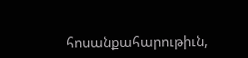հոսանքահարութիւն,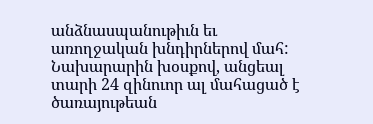անձնասպանութիւն եւ առողջական խնդիրներով մահ: Նախարարին խօսքով, անցեալ տարի 24 զինուոր ալ մահացած է ծառայութեան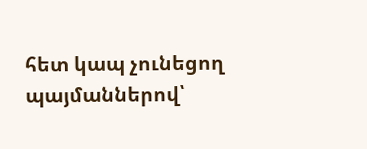հետ կապ չունեցող պայմաններով՝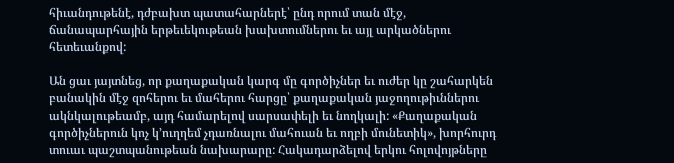հիւանդութենէ, դժբախտ պատահարներէ՝ ընդ որում տան մէջ, ճանապարհային երթեւեկութեան խախտումներու եւ այլ արկածներու հետեւանքով:

Ան ցաւ յայտնեց, որ քաղաքական կարգ մը գործիչներ եւ ուժեր կը շահարկեն բանակին մէջ զոհերու եւ մահերու հարցը՝ քաղաքական յաջողութիւններու ակնկալութեամբ, այդ համարելով սարսափելի եւ նողկալի: «Քաղաքական գործիչներուն կոչ կ’ուղղեմ չդառնալու մահուան եւ ողբի մունետիկ», խորհուրդ տուաւ պաշտպանութեան նախարարը: Հակադարձելով երկու հոլովոյթները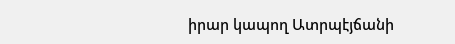իրար կապող Ատրպէյճանի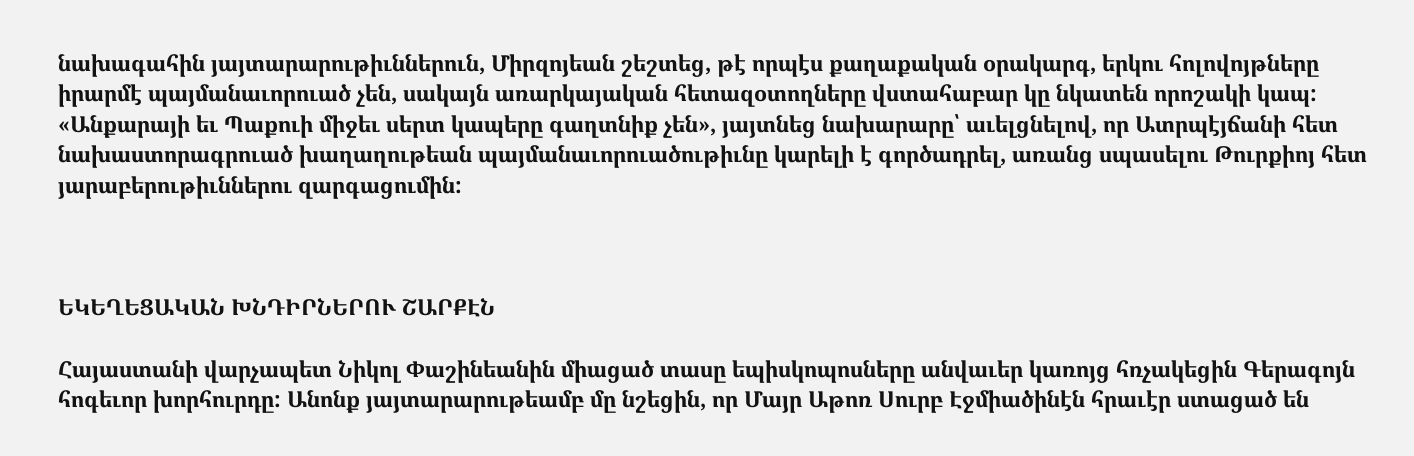նախագահին յայտարարութիւններուն, Միրզոյեան շեշտեց, թէ որպէս քաղաքական օրակարգ, երկու հոլովոյթները իրարմէ պայմանաւորուած չեն, սակայն առարկայական հետազօտողները վստահաբար կը նկատեն որոշակի կապ: «Անքարայի եւ Պաքուի միջեւ սերտ կապերը գաղտնիք չեն», յայտնեց նախարարը՝ աւելցնելով, որ Ատրպէյճանի հետ նախաստորագրուած խաղաղութեան պայմանաւորուածութիւնը կարելի է գործադրել, առանց սպասելու Թուրքիոյ հետ յարաբերութիւններու զարգացումին:



ԵԿԵՂԵՑԱԿԱՆ ԽՆԴԻՐՆԵՐՈՒ ՇԱՐՔԷՆ

Հայաստանի վարչապետ Նիկոլ Փաշինեանին միացած տասը եպիսկոպոսները անվաւեր կառոյց հռչակեցին Գերագոյն հոգեւոր խորհուրդը: Անոնք յայտարարութեամբ մը նշեցին, որ Մայր Աթոռ Սուրբ Էջմիածինէն հրաւէր ստացած են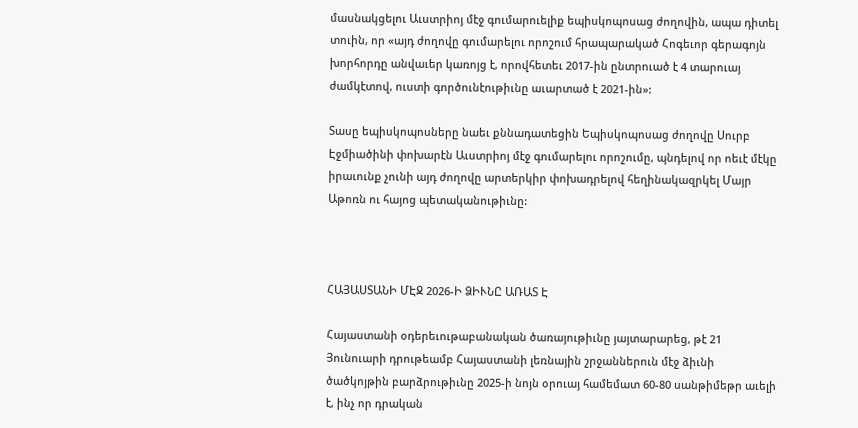մասնակցելու Աւստրիոյ մէջ գումարուելիք եպիսկոպոսաց ժողովին, ապա դիտել տուին, որ «այդ ժողովը գումարելու որոշում հրապարակած Հոգեւոր գերագոյն խորհորդը անվաւեր կառոյց է, որովհետեւ 2017-ին ընտրուած է 4 տարուայ ժամկէտով, ուստի գործունէութիւնը աւարտած է 2021-ին»:

Տասը եպիսկոպոսները նաեւ քննադատեցին Եպիսկոպոսաց ժողովը Սուրբ Էջմիածինի փոխարէն Աւստրիոյ մէջ գումարելու որոշումը, պնդելով որ ոեւէ մէկը իրաւունք չունի այդ ժողովը արտերկիր փոխադրելով հեղինակազրկել Մայր Աթոռն ու հայոց պետականութիւնը:



ՀԱՅԱՍՏԱՆԻ ՄԷՋ 2026-Ի ՁԻՒՆԸ ԱՌԱՏ Է

Հայաստանի օդերեւութաբանական ծառայութիւնը յայտարարեց, թէ 21 Յունուարի դրութեամբ Հայաստանի լեռնային շրջաններուն մէջ ձիւնի ծածկոյթին բարձրութիւնը 2025-ի նոյն օրուայ համեմատ 60-80 սանթիմեթր աւելի է, ինչ որ դրական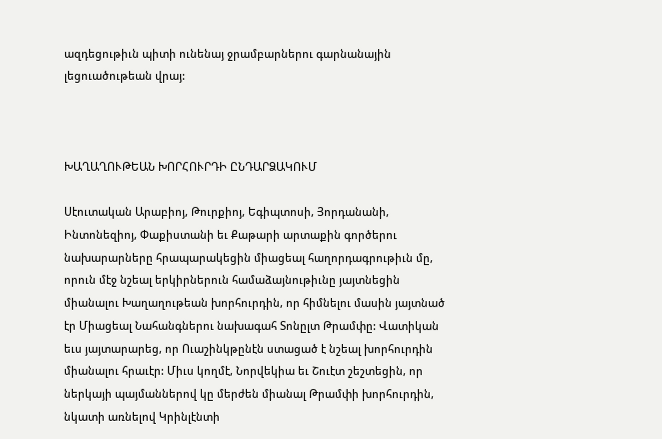ազդեցութիւն պիտի ունենայ ջրամբարներու գարնանային լեցուածութեան վրայ:



ԽԱՂԱՂՈՒԹԵԱՆ ԽՈՐՀՈՒՐԴԻ ԸՆԴԱՐՁԱԿՈՒՄ

Սէուտական Արաբիոյ, Թուրքիոյ, Եգիպտոսի, Յորդանանի, Ինտոնեզիոյ, Փաքիստանի եւ Քաթարի արտաքին գործերու նախարարները հրապարակեցին միացեալ հաղորդագրութիւն մը, որուն մէջ նշեալ երկիրներուն համաձայնութիւնը յայտնեցին միանալու Խաղաղութեան խորհուրդին, որ հիմնելու մասին յայտնած էր Միացեալ Նահանգներու նախագահ Տոնըլտ Թրամփը: Վատիկան եւս յայտարարեց, որ Ուաշինկթընէն ստացած է նշեալ խորհուրդին միանալու հրաւէր: Միւս կողմէ, Նորվեկիա եւ Շուէտ շեշտեցին, որ ներկայի պայմաններով կը մերժեն միանալ Թրամփի խորհուրդին, նկատի առնելով Կրինլէնտի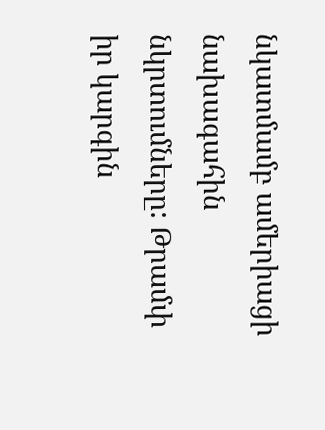նկատմամբ ամերիացի նախագահին նկրտումները: Թրամփ իր կարգին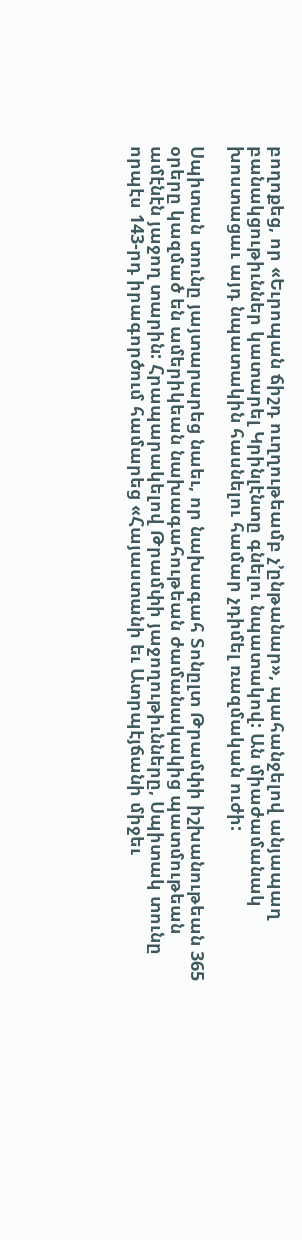բողոքեց, որ «Եւրոպան ճիշդ ուղղութեամբ չ’ընթանար», պահանջելով անյապաղ բանակցութիւններ կատարել Կրինլէնտը գնելու նպատակով: Ան միաժամանակ խոստացաւ այդ նպատակին հասնելու համար չդիմել ռազմական ուժի:

Սպիտան տունը յայտարարեց նաեւ, որ նախագահ Տոնըլտ Թրամփի իշխանութեան 365 օրերը կազմած են ամերիկեան նախագահութեան ժամանակակից պատմութեան ամէնէն յաջող տարին: Հրապարակելով Թրամփի յաջողութիւնները, Սպիտակ տունը որպէս 143-րդ իրագործում համարեց «Հայաստանի եւ Ատրպէյճանի միջեւ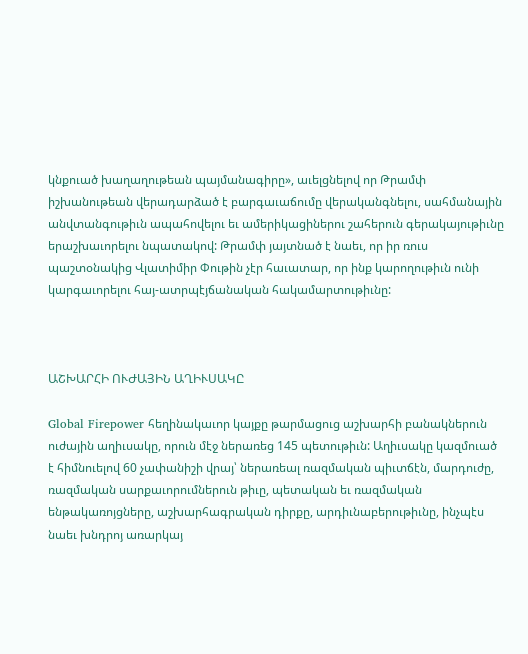կնքուած խաղաղութեան պայմանագիրը», աւելցնելով որ Թրամփ իշխանութեան վերադարձած է բարգաւաճումը վերականգնելու, սահմանային անվտանգութիւն ապահովելու եւ ամերիկացիներու շահերուն գերակայութիւնը երաշխաւորելու նպատակով: Թրամփ յայտնած է նաեւ, որ իր ռուս պաշտօնակից Վլատիմիր Փութին չէր հաւատար, որ ինք կարողութիւն ունի կարգաւորելու հայ-ատրպէյճանական հակամարտութիւնը:



ԱՇԽԱՐՀԻ ՈՒԺԱՅԻՆ ԱՂԻՒՍԱԿԸ

Global Firepower հեղինակաւոր կայքը թարմացուց աշխարհի բանակներուն ուժային աղիւսակը, որուն մէջ ներառեց 145 պետութիւն: Աղիւսակը կազմուած է հիմնուելով 60 չափանիշի վրայ՝ ներառեալ ռազմական պիւտճէն, մարդուժը, ռազմական սարքաւորումներուն թիւը, պետական եւ ռազմական ենթակառոյցները, աշխարհագրական դիրքը, արդիւնաբերութիւնը, ինչպէս նաեւ խնդրոյ առարկայ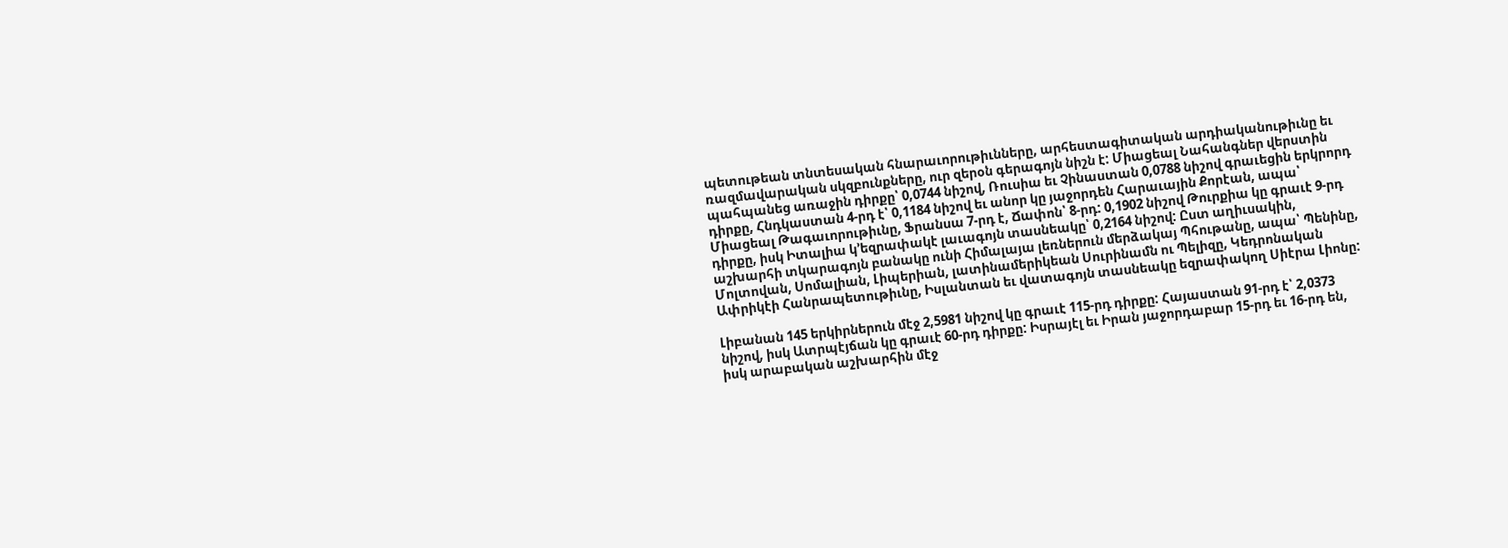պետութեան տնտեսական հնարաւորութիւնները, արհեստագիտական արդիականութիւնը եւ ռազմավարական սկզբունքները, ուր զերօն գերագոյն նիշն է: Միացեալ Նահանգներ վերստին պահպանեց առաջին դիրքը՝ 0,0744 նիշով, Ռուսիա եւ Չինաստան 0,0788 նիշով գրաւեցին երկրորդ դիրքը, Հնդկաստան 4-րդ է՝ 0,1184 նիշով եւ անոր կը յաջորդեն Հարաւային Քորէան, ապա՝ Միացեալ Թագաւորութիւնը, Ֆրանսա 7-րդ է, Ճափոն՝ 8-րդ: 0,1902 նիշով Թուրքիա կը գրաւէ 9-րդ դիրքը, իսկ Իտալիա կ’եզրափակէ լաւագոյն տասնեակը՝ 0,2164 նիշով: Ըստ աղիւսակին, աշխարհի տկարագոյն բանակը ունի Հիմալայա լեռներուն մերձակայ Պհութանը, ապա՝ Պենինը, Մոլտովան, Սոմալիան, Լիպերիան, լատինամերիկեան Սուրինամն ու Պելիզը, Կեդրոնական Ափրիկէի Հանրապետութիւնը, Իսլանտան եւ վատագոյն տասնեակը եզրափակող Սիէրա Լիոնը:

Լիբանան 145 երկիրներուն մէջ 2,5981 նիշով կը գրաւէ 115-րդ դիրքը: Հայաստան 91-րդ է՝ 2,0373 նիշով, իսկ Ատրպէյճան կը գրաւէ 60-րդ դիրքը: Իսրայէլ եւ Իրան յաջորդաբար 15-րդ եւ 16-րդ են, իսկ արաբական աշխարհին մէջ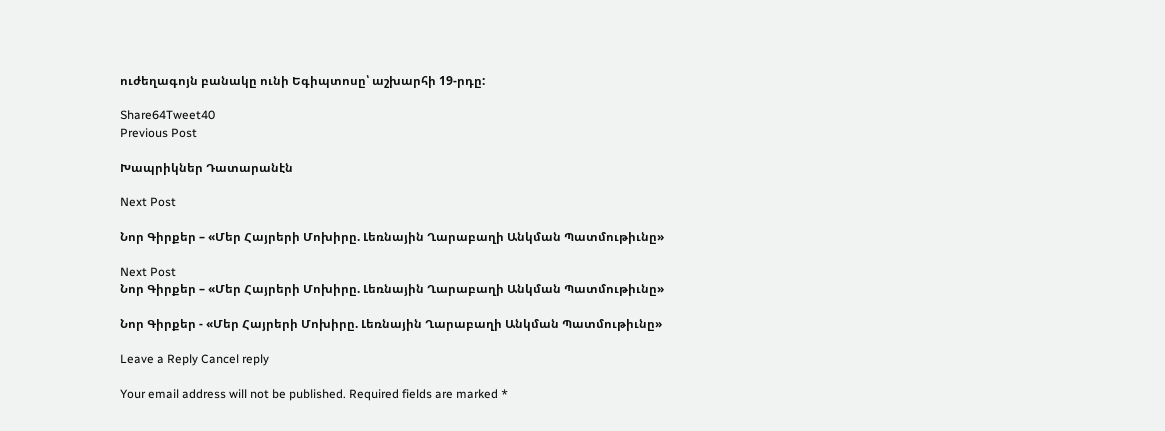ուժեղագոյն բանակը ունի Եգիպտոսը՝ աշխարհի 19-րդը:

Share64Tweet40
Previous Post

Խապրիկներ Դատարանէն

Next Post

Նոր Գիրքեր – «Մեր Հայրերի Մոխիրը. Լեռնային Ղարաբաղի Անկման Պատմութիւնը»

Next Post
Նոր Գիրքեր – «Մեր Հայրերի Մոխիրը. Լեռնային Ղարաբաղի Անկման Պատմութիւնը»

Նոր Գիրքեր - «Մեր Հայրերի Մոխիրը. Լեռնային Ղարաբաղի Անկման Պատմութիւնը»

Leave a Reply Cancel reply

Your email address will not be published. Required fields are marked *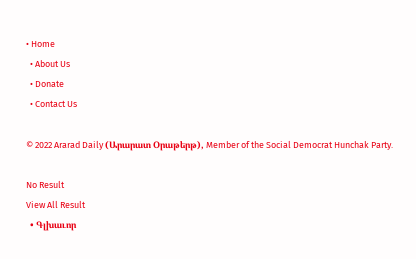• Home
  • About Us
  • Donate
  • Contact Us

© 2022 Ararad Daily (Արարատ Օրաթերթ), Member of the Social Democrat Hunchak Party.

No Result
View All Result
  • Գլխաւոր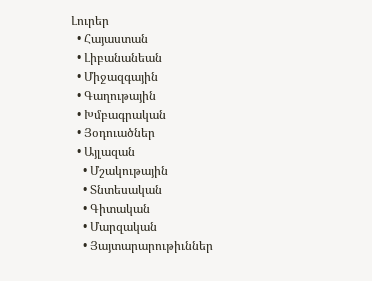Լուրեր
  • Հայաստան
  • Լիբանանեան
  • Միջազգային
  • Գաղութային
  • Խմբագրական
  • Յօդուածներ
  • Այլազան
    • Մշակութային
    • Տնտեսական
    • Գիտական
    • Մարզական
    • Յայտարարութիւններ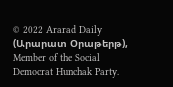© 2022 Ararad Daily (Արարատ Օրաթերթ), Member of the Social Democrat Hunchak Party.